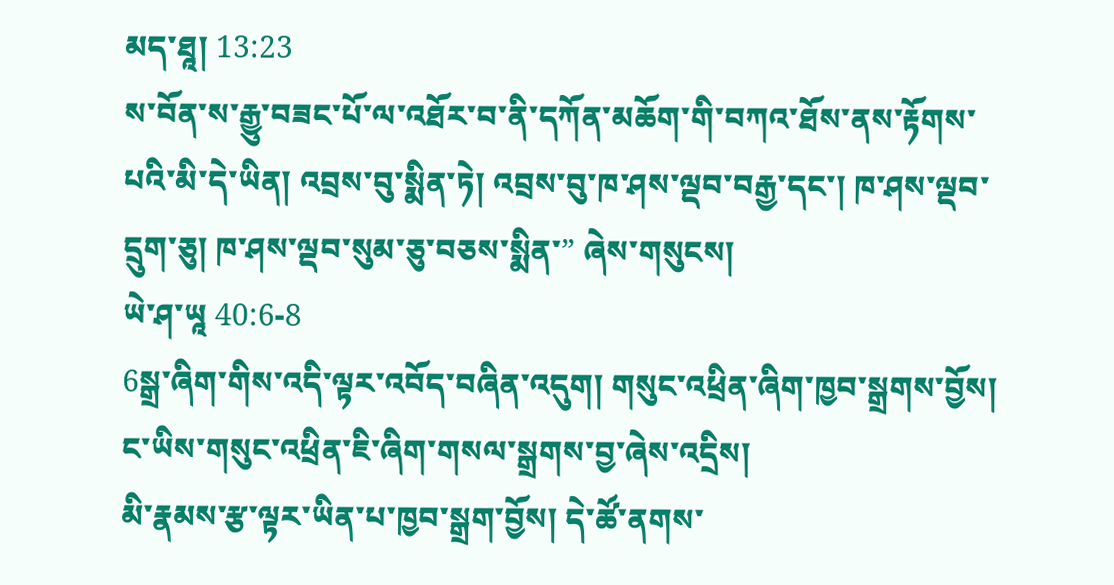མད་ཐཱ། 13:23
ས་བོན་ས་རྒྱུ་བཟང་པོ་ལ་འཐོར་བ་ནི་དཀོན་མཆོག་གི་བཀའ་ཐོས་ནས་རྟོགས་པའི་མི་དེ་ཡིན། འབྲས་བུ་སྨིན་ཏེ། འབྲས་བུ་ཁ་ཤས་ལྡབ་བརྒྱ་དང་། ཁ་ཤས་ལྡབ་དྲུག་ཅུ། ཁ་ཤས་ལྡབ་སུམ་ཅུ་བཅས་སྨིན་” ཞེས་གསུངས།
ཡེ་ཤ་ཡཱ 40:6-8
6སྒྲ་ཞིག་གིས་འདི་ལྟར་འབོད་བཞིན་འདུག། གསུང་འཕྲིན་ཞིག་ཁྱབ་སྒྲགས་བྱོས།
ང་ཡིས་གསུང་འཕྲིན་ཇི་ཞིག་གསལ་སྒྲགས་བྱ་ཞེས་འདྲིས།
མི་རྣམས་རྩ་ལྟར་ཡིན་པ་ཁྱབ་སྒྲག་བྱོས། དེ་ཚོ་ནགས་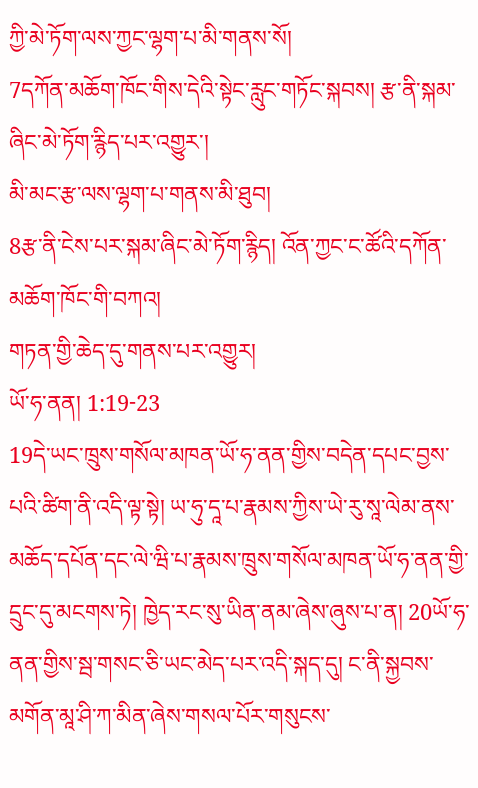ཀྱི་མེ་ཏོག་ལས་ཀྱང་ལྷག་པ་མི་གནས་སོ།
7དཀོན་མཆོག་ཁོང་གིས་དེའི་སྟེང་རླུང་གཏོང་སྐབས། རྩ་ནི་སྐམ་ཞིང་མེ་ཏོག་རྙིད་པར་འགྱུར་།
མི་མང་རྩ་ལས་ལྷག་པ་གནས་མི་ཐུབ།
8རྩ་ནི་ངེས་པར་སྐམ་ཞིང་མེ་ཏོག་རྙིད། འོན་ཀྱང་ང་ཚོའི་དཀོན་མཆོག་ཁོང་གི་བཀའ།
གཏན་གྱི་ཆེད་དུ་གནས་པར་འགྱུར།
ཡོ་ཧ་ནན། 1:19-23
19དེ་ཡང་ཁྲུས་གསོལ་མཁན་ཡོ་ཧ་ནན་གྱིས་བདེན་དཔང་བྱས་པའི་ཚིག་ནི་འདི་ལྟ་སྟེ། ཡ་ཧུ་དཱ་པ་རྣམས་ཀྱིས་ཡེ་རུ་སཱ་ལེམ་ནས་མཆོད་དཔོན་དང་ལེ་ཝི་པ་རྣམས་ཁྲུས་གསོལ་མཁན་ཡོ་ཧ་ནན་གྱི་དྲུང་དུ་མངགས་ཏེ། ཁྱེད་རང་སུ་ཡིན་ནམ་ཞེས་ཞུས་པ་ན། 20ཡོ་ཧ་ནན་གྱིས་སྦ་གསང་ཅི་ཡང་མེད་པར་འདི་སྐད་དུ། ང་ནི་སྐྱབས་མགོན་མཱ་ཤི་ཀ་མིན་ཞེས་གསལ་པོར་གསུངས་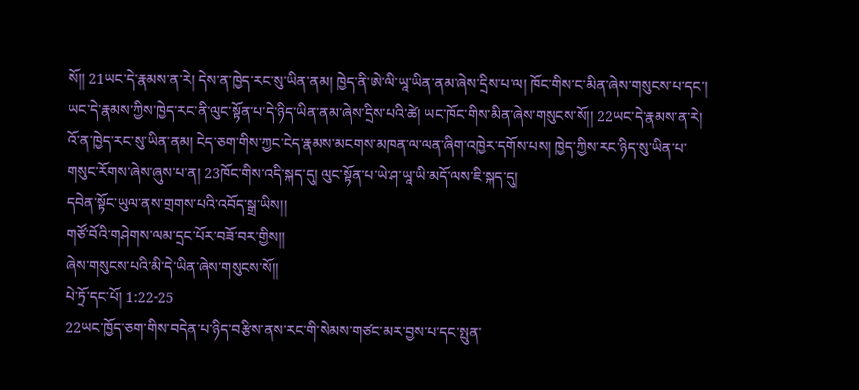སོ།། 21ཡང་དེ་རྣམས་ན་རེ། དེས་ན་ཁྱེད་རང་སུ་ཡིན་ནམ། ཁྱེད་ནི་ཨེ་ལི་ཡཱ་ཡིན་ནམ་ཞེས་དྲིས་པ་ལ། ཁོང་གིས་ང་མིན་ཞེས་གསུངས་པ་དང་། ཡང་དེ་རྣམས་ཀྱིས་ཁྱེད་རང་ནི་ལུང་སྟོན་པ་དེ་ཉིད་ཡིན་ནམ་ཞེས་དྲིས་པའི་ཚེ། ཡང་ཁོང་གིས་མིན་ཞེས་གསུངས་སོ།། 22ཡང་དེ་རྣམས་ན་རེ། འོ་ན་ཁྱེད་རང་སུ་ཡིན་ནམ། ངེད་ཅག་གིས་ཀྱང་ངེད་རྣམས་མངགས་མཁན་ལ་ལན་ཞིག་འཁྱེར་དགོས་པས། ཁྱེད་ཀྱིས་རང་ཉིད་སུ་ཡིན་པ་གསུང་རོགས་ཞེས་ཞུས་པ་ན། 23ཁོང་གིས་འདི་སྐད་དུ། ལུང་སྟོན་པ་ཡེ་ཤ་ཡཱ་ཡི་མདོ་ལས་ཇི་སྐད་དུ།
དབེན་སྟོང་ཡུལ་ནས་གྲགས་པའི་འབོད་སྒྲ་ཡིས།།
གཙོ་བོའི་གཤེགས་ལམ་དྲང་པོར་བཟོ་བར་གྱིས།།
ཞེས་གསུངས་པའི་མི་དེ་ཡིན་ཞེས་གསུངས་སོ།།
པེ་ཏྲོ་དང་པོ། 1:22-25
22ཡང་ཁྱོད་ཅག་གིས་བདེན་པ་ཉིད་བརྩིས་ནས་རང་གི་སེམས་གཙང་མར་བྱས་པ་དང་སྤུན་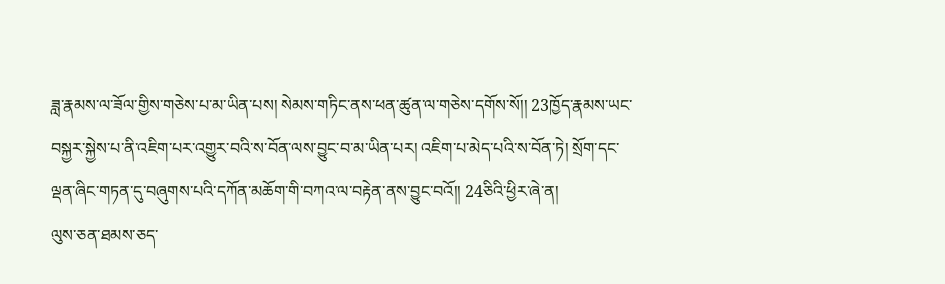ཟླ་རྣམས་ལ་ཟོལ་གྱིས་གཅེས་པ་མ་ཡིན་པས། སེམས་གཏིང་ནས་ཕན་ཚུན་ལ་གཅེས་དགོས་སོ།། 23ཁྱོད་རྣམས་ཡང་བསྐྱར་སྐྱེས་པ་ནི་འཇིག་པར་འགྱུར་བའི་ས་བོན་ལས་བྱུང་བ་མ་ཡིན་པར། འཇིག་པ་མེད་པའི་ས་བོན་ཏེ། སྲོག་དང་ལྡན་ཞིང་གཏན་དུ་བཞུགས་པའི་དཀོན་མཆོག་གི་བཀའ་ལ་བརྟེན་ནས་བྱུང་བའོ།། 24ཅིའི་ཕྱིར་ཞེ་ན།
ལུས་ཅན་ཐམས་ཅད་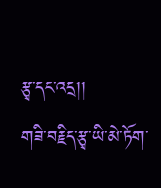རྩྭ་དང་འདྲ།།
གཟི་བརྗིད་རྩྭ་ཡི་མེ་ཏོག་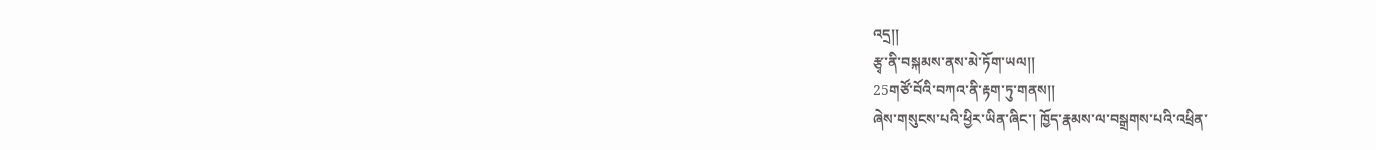འདྲ།།
རྩྭ་ནི་བསྐམས་ནས་མེ་ཏོག་ཡལ།།
25གཙོ་བོའི་བཀའ་ནི་རྟག་ཏུ་གནས།།
ཞེས་གསུངས་པའི་ཕྱིར་ཡིན་ཞིང་། ཁྱོད་རྣམས་ལ་བསྒྲགས་པའི་འཕྲིན་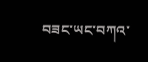བཟང་ཡང་བཀའ་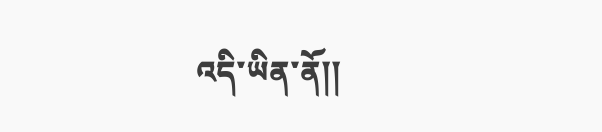འདི་ཡིན་ནོ།།